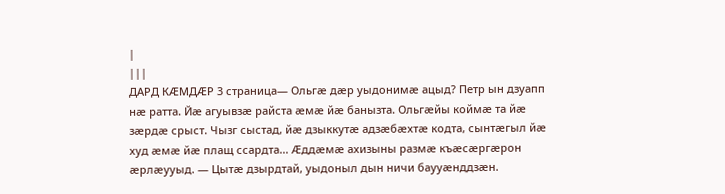|
|||
ДАРД КÆМДÆР 3 страница— Ольгæ дæр уыдонимæ ацыд? Петр ын дзуапп нæ ратта. Йæ агуывзæ райста æмæ йæ банызта. Ольгæйы коймæ та йæ зæрдæ срыст. Чызг сыстад, йæ дзыккутæ адзæбæхтæ кодта, сынтæгыл йæ худ æмæ йæ плащ ссардта... Æддæмæ ахизыны размæ къæсæргæрон æрлæууыд. — Цытæ дзырдтай, уыдоныл дын ничи баууæнддзæн.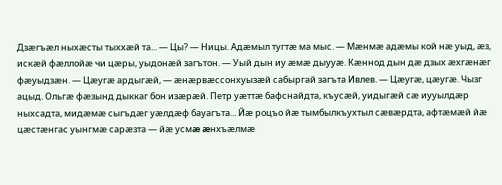Дзæгъæл ныхæсты тыххæй та... — Цы? — Ницы. Адæмыл тугтæ ма мыс. — Мæнмæ адæмы кой нæ уыд, æз, искæй фæллойæ чи цæры, уыдонæй загътон. — Уый дын иу æмæ дыууæ. Кæннод дын дæ дзых æхгæнæг фæуыдзæн. — Цæугæ ардыгæй, — æнæрвæссонхуызæй сабыргай загъта Ивлев. — Цæугæ, цæугæ. Чызг ацыд. Ольгæ фæзынд дыккаг бон изæрæй. Петр уæттæ бафснайдта, къусæй, уидыгæй сæ иууылдæр ныхсадта, мидæмæ сыгъдæг уæлдæф бауагъта... Йæ роцъо йæ тымбылкъухтыл сæвæрдта, афтæмæй йæ цæстæнгас уынгмæ сарæзта — йæ усмæ æнхъæлмæ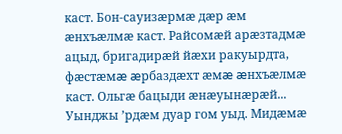каст. Бон-сауизæрмæ дæр æм æнхъæлмæ каст. Райсомæй арæзтадмæ ацыд, бригадирæй йæхи ракуырдта, фæстæмæ æрбаздæхт æмæ æнхъæлмæ каст. Ольгæ бацыди æнæуынæрæй... Уынджы ’рдæм дуар гом уыд. Мидæмæ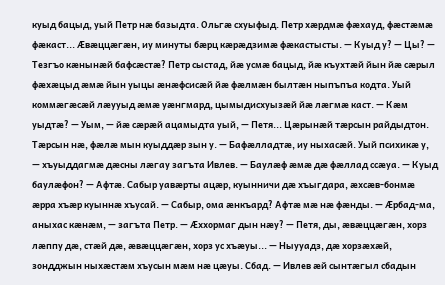куыд бацыд, уый Петр нæ базыдта. Ольгæ схуыфыд. Петр хæрдмæ фæхауд, фæстæмæ фæкаст... Æвæццæгæн, иу минуты бæрц кæрæдзимæ фæкастысты. — Куыд у? — Цы? — Тезгъо кæнынæй бафсæстæ? Петр сыстад, йæ усмæ бацыд, йæ къухтæй йын йæ сæрыл фæхæцыд æмæ йын уыцы æнæфсисæй йæ фæлмæн былтæн ныпъпъа кодта. Уый коммæгæсæй лæууыд æмæ уæнгмард, цымыдисхуызæй йæ лæгмæ каст. — Кæм уыдтæ? — Уым, — йæ сæрæй ацамыдта уый, — Петя... Цæрынæй тæрсын райдыдтон. Тæрсын нæ, фæлæ мын куыддæр зын у. — Бафæлладтæ, иу ныхасæй. Уый психикæ у, — хъуыддагмæ дæсны лæгау загъта Ивлев. — Баулæф æмæ дæ фæллад ссæуа. — Куыд баулæфон? — Афтæ. Сабыр уавæрты ацæр, куынничи дæ хъыгдара, æхсæв-бонмæ æрра хъæр куыннæ хъусай. — Сабыр, ома æнкъард? Афтæ мæ нæ фæнды. — Æрбад-ма, аныхас кæнæм, — загъта Петр. — Æххормаг дын нæу? — Петя, ды, æвæццæгæн, хорз лæппу дæ, стæй дæ, æвæццæгæн, хорз ус хъæуы... — Ныууадз, дæ хорзæхæй, зондджын ныхæстæм хъусын мæм нæ цæуы. Сбад. — Ивлев æй сынтæгыл сбадын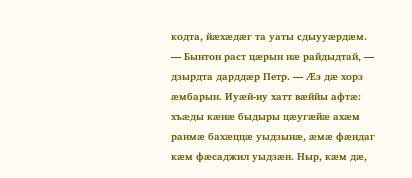кодта, йæхæдæг та уаты сдыууæрдæм. — Бынтон раст цæрын нæ райдыдтай, — дзырдта дарддæр Петр. — Æз дæ хорз æмбарын. Иуæй-иу хатт вæййы афтæ: хъæды кæнæ быдыры цæугæйæ ахæм ранмæ бахæццæ уыдзынæ, æмæ фæндаг кæм фæсаджил уыдзæн. Ныр, кæм дæ,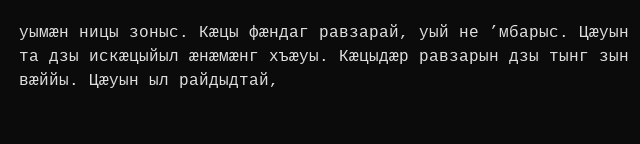уымæн ницы зоныс. Кæцы фæндаг равзарай, уый не ’мбарыс. Цæуын та дзы искæцыйыл æнæмæнг хъæуы. Кæцыдæр равзарын дзы тынг зын вæййы. Цæуын ыл райдыдтай,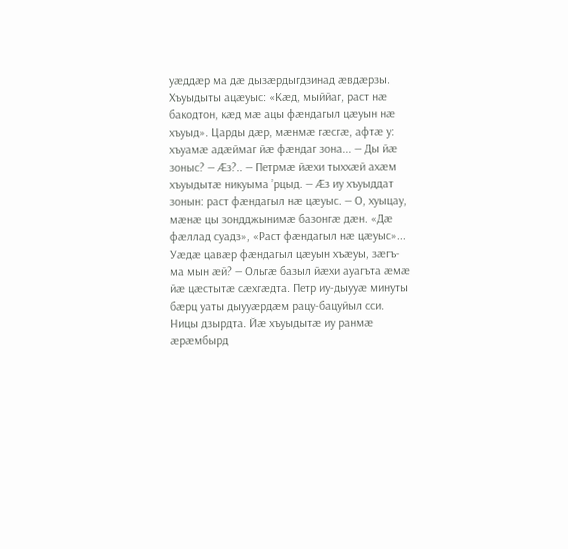уæддæр ма дæ дызæрдыгдзинад æвдæрзы. Хъуыдыты ацæуыс: «Кæд, мыййаг, раст нæ бакодтон, кæд мæ ацы фæндагыл цæуын нæ хъуыд». Царды дæр, мæнмæ гæсгæ, афтæ у: хъуамæ адæймаг йæ фæндаг зона... — Ды йæ зоныс? — Æз?.. — Петрмæ йæхи тыххæй ахæм хъуыдытæ никуыма ’рцыд. — Æз иу хъуыддат зонын: раст фæндагыл нæ цæуыс. — О, хуыцау, мæнæ цы зондджынимæ базонгæ дæн. «Дæ фæллад суадз», «Раст фæндагыл нæ цæуыс»... Уæдæ цавæр фæндагыл цæуын хъæуы, зæгъ-ма мын æй? — Ольгæ базыл йæхи ауагъта æмæ йæ цæстытæ сæхгæдта. Петр иу-дыууæ минуты бæрц уаты дыууæрдæм рацу-бацуйыл сси. Ницы дзырдта. Йæ хъуыдытæ иу ранмæ æрæмбырд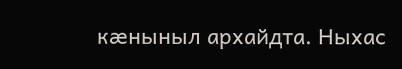кæныныл архайдта. Ныхас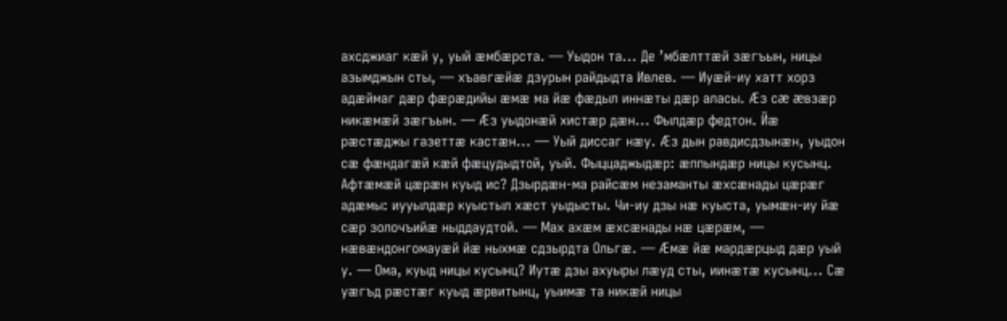ахсджиаг кæй у, уый æмбæрста. — Уыдон та... Де ’мбæлттæй зæгъын, ницы азымджын сты, — хъавгæйæ дзурын райдыдта Ивлев. — Иуæй-иу хатт хорз адæймаг дæр фæрæдийы æмæ ма йæ фæдыл иннæты дæр аласы. Æз сæ æвзæр никæмæй зæгъын. — Æз уыдонæй хистæр дæн... Фылдæр федтон. Йæ рæстæджы газеттæ кастæн... — Уый диссаг нæу. Æз дын равдисдзынæн, уыдон сæ фæндагæй кæй фæцудыдтой, уый. Фыццаджыдæр: æппындæр ницы кусынц. Афтæмæй цæрæн куыд ис? Дзырдæн-ма райсæм незаманты æхсæнады цæрæг адæмы: иууылдæр куыстыл хæст уыдысты. Чи-иу дзы нæ куыста, уымæн-иу йæ сæр золочъийæ ныддаудтой. — Мах ахæм æхсæнады нæ цæрæм, — нæвæндонгомауæй йæ ныхмæ сдзырдта Ольгæ. — Æмæ йæ мардæрцыд дæр уый у. — Ома, куыд ницы кусынц? Иутæ дзы ахуыры лæуд сты, иинæтæ кусынц... Сæ уæгъд рæстæг куыд æрвитынц, уыимæ та никæй ницы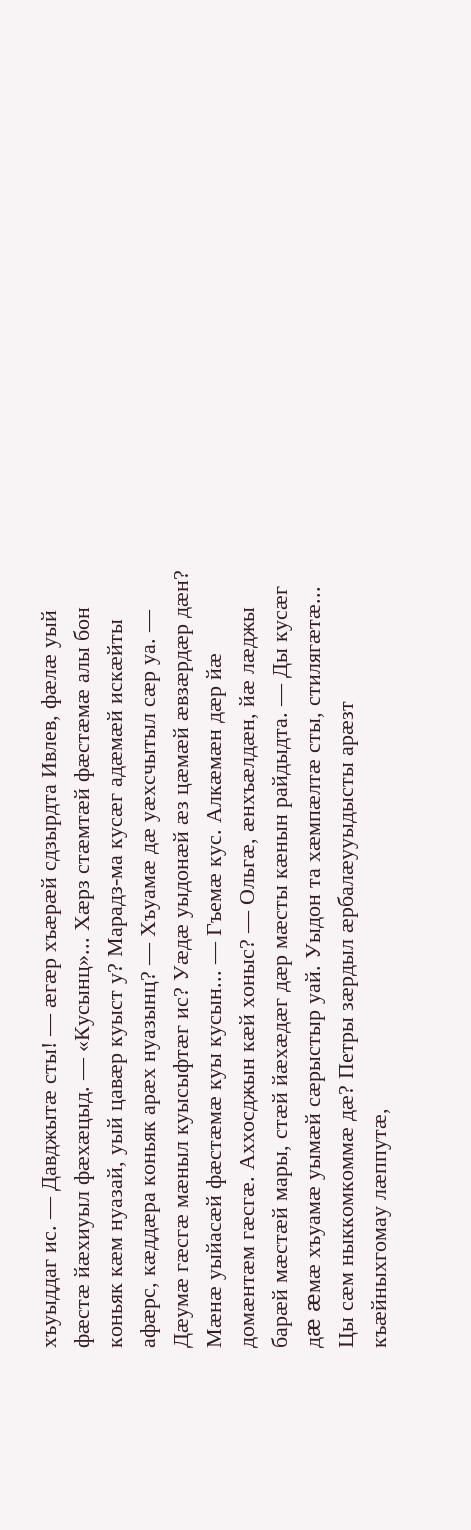хъуыддаг ис. — Давджытæ сты! — æгæр хъæрæй сдзырдта Ивлев, фæлæ уый фæстæ йæхиуыл фæхæцыд. — «Кусынц»... Хæрз стæмтæй фæстæмæ алы бон коньяк кæм нуазай, уый цавæр куыст у? Марадз-ма кусæг адæмæй искæйты афæрс, кæддæра коньяк арæх нуазынц? — Хъуамæ дæ уæхсчытыл сæр уа. — Дæумæ гæсгæ мæныл куысыфтæг ис? Уæдæ уыдонæй æз цæмæй æвзæрдæр дæн? Мæнæ уыйасæй фæстæмæ куы кусын... — Гъемæ кус. Алкæмæн дæр йæ домæнтæм гæсгæ. Аххосджын кæй хоныс? — Ольгæ, æнхъæлдæн, йæ лæджы барæй мæстæй мары, стæй йæхæдæг дæр мæсты кæнын райдыдта. — Ды кусæг дæ æмæ хъуамæ уымæй сæрыстыр уай. Уыдон та хæмпæлтæ сты, стилягæтæ... Цы сæм ныккомкоммæ дæ? Петры зæрдыл æрбалæууыдысты арæзт къæйныхгомау лæппутæ,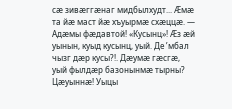сæ зивæггæнаг мидбылхудт... Æмæ та йæ маст йæ хъуырмæ схæццæ. — Адæмы фæдавтой! «Кусынц»! Æз æй уынын, куыд кусынц, уый. Де ’мбал чызг дæр кусы?!. Дæумæ гæсгæ, уый фылдæр базонынмæ тырны? Цæуыннæ! Уыцы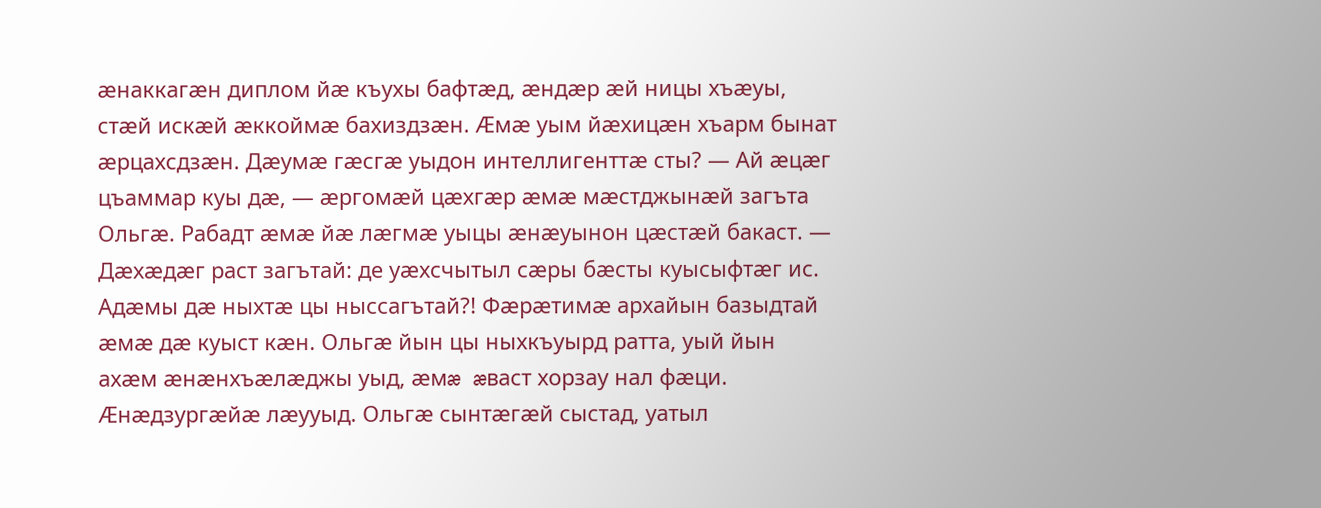æнаккагæн диплом йæ къухы бафтæд, æндæр æй ницы хъæуы, стæй искæй æккоймæ бахиздзæн. Æмæ уым йæхицæн хъарм бынат æрцахсдзæн. Дæумæ гæсгæ уыдон интеллигенттæ сты? — Ай æцæг цъаммар куы дæ, — æргомæй цæхгæр æмæ мæстджынæй загъта Ольгæ. Рабадт æмæ йæ лæгмæ уыцы æнæуынон цæстæй бакаст. — Дæхæдæг раст загътай: де уæхсчытыл сæры бæсты куысыфтæг ис. Адæмы дæ ныхтæ цы ныссагътай?! Фæрæтимæ архайын базыдтай æмæ дæ куыст кæн. Ольгæ йын цы ныхкъуырд ратта, уый йын ахæм æнæнхъæлæджы уыд, æмæ æваст хорзау нал фæци. Æнæдзургæйæ лæууыд. Ольгæ сынтæгæй сыстад, уатыл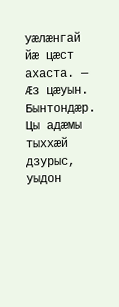уæлæнгай йæ цæст ахаста. — Æз цæуын. Бынтондæр. Цы адæмы тыххæй дзурыс, уыдон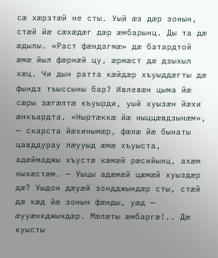сæ хæрзтæй не сты. Уый æз дæр зонын, стæй йæ сæхæдæг дæр æмбарынц. Ды та дæ æдылы. «Раст фæндагмæ» дæ батардтой æмæ йыл фæрнæй цу, æрмæст дæ дзыхыл хæц. Чи дын ратта кæйдæр хъуыддæгты дæ фындз тъыссыны бар? Ивлевæн цыма йæ сæры зæгæлтæ къуырди, уый хуызæн йæхи æнкъардта. «Ныртæккæ йæ ныццæвдзынæм», — скарста йæхинымæр, фæлæ йæ бынаты цавддурау лæууыд æмæ хъуыста, адæймаджы хъустæ кæмæй рæсийынц, ахæм ныхæстæм. — Уыцы адæмæй цæмæй хуыздæр дæ? Уыдон дæуæй зондджындæр сты, стæй дæ кæд йæ зонын фæнды, уæд — æууæнкджындæр. Мæлæты æмбаргæ!.. Дæ куысты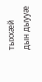тыххæй дын дыууæ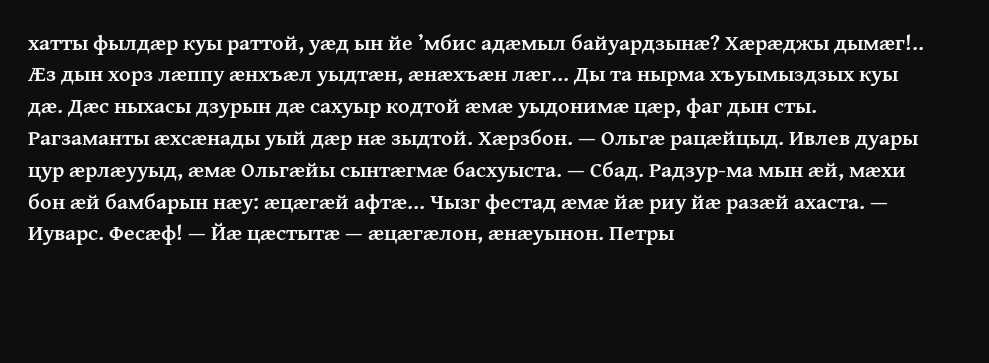хатты фылдæр куы раттой, уæд ын йе ’мбис адæмыл байуардзынæ? Хæрæджы дымæг!.. Æз дын хорз лæппу æнхъæл уыдтæн, æнæхъæн лæг... Ды та нырма хъуымыздзых куы дæ. Дæс ныхасы дзурын дæ сахуыр кодтой æмæ уыдонимæ цæр, фаг дын сты. Рагзаманты æхсæнады уый дæр нæ зыдтой. Хæрзбон. — Ольгæ рацæйцыд. Ивлев дуары цур æрлæууыд, æмæ Ольгæйы сынтæгмæ басхуыста. — Сбад. Радзур-ма мын æй, мæхи бон æй бамбарын нæу: æцæгæй афтæ... Чызг фестад æмæ йæ риу йæ разæй ахаста. — Иуварс. Фесæф! — Йæ цæстытæ — æцæгæлон, æнæуынон. Петры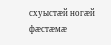схуыстæй ногæй фæстæмæ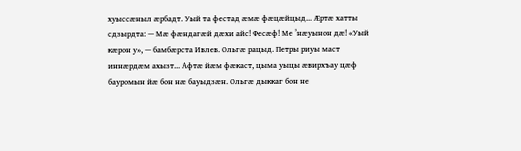хуыссæныл æрбадт. Уый та фестад æмæ фæцæйцыд... Æртæ хатты сдзырдта: — Мæ фæндагæй дæхи айс! Фесæф! Ме ’нæуынон дæ! «Уый кæрон у», — бамбæрста Ивлев. Ольгæ рацыд. Петры риуы маст иннæрдæм ахызт... Афтæ йæм фæкаст, цыма уыцы æвирхъау цæф бауромын йæ бон нæ бауыдзæн. Ольгæ дыккаг бон не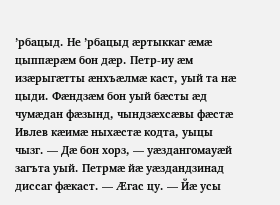’рбацыд. Не ’рбацыд æртыккаг æмæ цыппæрæм бон дæр. Петр-иу æм изæрыгæтты æнхъæлмæ каст, уый та нæ цыди. Фæндзæм бон уый бæсты æд чумæдан фæзынд, чындзæхсæвы фæстæ Ивлев кæимæ ныхæстæ кодта, уыцы чызг. — Дæ бон хорз, — уæздангомауæй загъта уый. Петрмæ йæ уæздандзинад диссаг фæкаст. — Æгас цу. — Йæ усы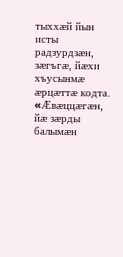тыххæй йын исты радзурдзæн, зæгъгæ, йæхи хъусынмæ æрцæттæ кодта. «Æвæццæгæн, йæ зæрды балымæн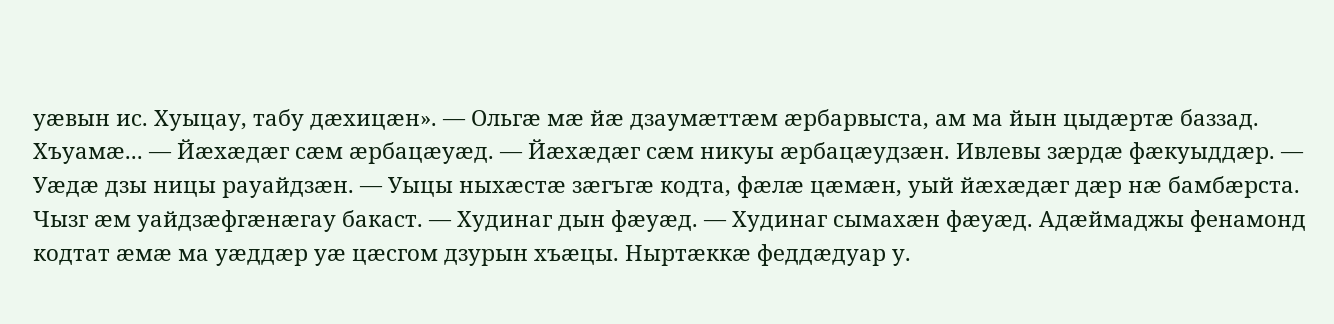уæвын ис. Хуыцау, табу дæхицæн». — Ольгæ мæ йæ дзаумæттæм æрбарвыста, ам ма йын цыдæртæ баззад. Хъуамæ... — Йæхæдæг сæм æрбацæуæд. — Йæхæдæг сæм никуы æрбацæудзæн. Ивлевы зæрдæ фæкуыддæр. — Уæдæ дзы ницы рауайдзæн. — Уыцы ныхæстæ зæгъгæ кодта, фæлæ цæмæн, уый йæхæдæг дæр нæ бамбæрста. Чызг æм уайдзæфгæнæгау бакаст. — Худинаг дын фæуæд. — Худинаг сымахæн фæуæд. Адæймаджы фенамонд кодтат æмæ ма уæддæр уæ цæсгом дзурын хъæцы. Ныртæккæ феддæдуар у.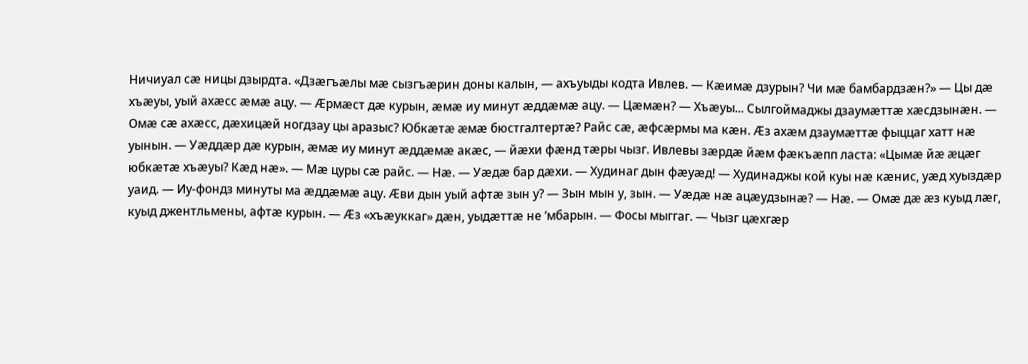Ничиуал сæ ницы дзырдта. «Дзæгъæлы мæ сызгъæрин доны калын, — ахъуыды кодта Ивлев. — Кæимæ дзурын? Чи мæ бамбардзæн?» — Цы дæ хъæуы, уый ахæсс æмæ ацу. — Æрмæст дæ курын, æмæ иу минут æддæмæ ацу. — Цæмæн? — Хъæуы... Сылгоймаджы дзаумæттæ хæсдзынæн. — Омæ сæ ахæсс, дæхицæй ногдзау цы аразыс? Юбкæтæ æмæ бюстгалтертæ? Райс сæ, æфсæрмы ма кæн. Æз ахæм дзаумæттæ фыццаг хатт нæ уынын. — Уæддæр дæ курын, æмæ иу минут æддæмæ акæс, — йæхи фæнд тæры чызг. Ивлевы зæрдæ йæм фæкъæпп ласта: «Цымæ йæ æцæг юбкæтæ хъæуы? Кæд нæ». — Мæ цуры сæ райс. — Нæ. — Уæдæ бар дæхи. — Худинаг дын фæуæд! — Худинаджы кой куы нæ кæнис, уæд хуыздæр уаид. — Иу-фондз минуты ма æддæмæ ацу. Æви дын уый афтæ зын у? — Зын мын у, зын. — Уæдæ нæ ацæудзынæ? — Нæ. — Омæ дæ æз куыд лæг, куыд джентльмены, афтæ курын. — Æз «хъæуккаг» дæн, уыдæттæ не ’мбарын. — Фосы мыггаг. — Чызг цæхгæр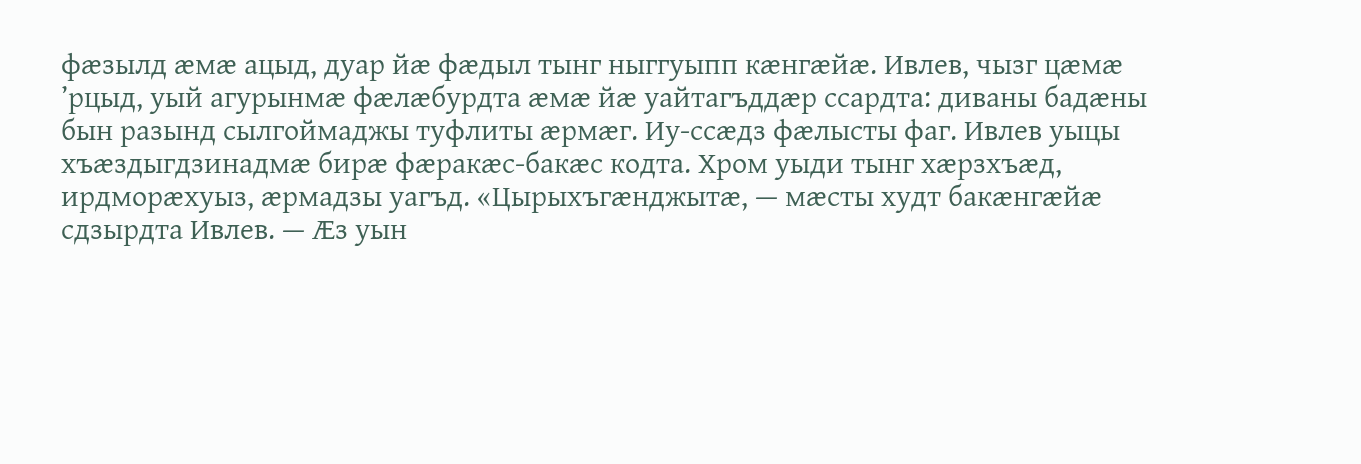фæзылд æмæ ацыд, дуар йæ фæдыл тынг ныггуыпп кæнгæйæ. Ивлев, чызг цæмæ ’рцыд, уый агурынмæ фæлæбурдта æмæ йæ уайтагъддæр ссардта: диваны бадæны бын разынд сылгоймаджы туфлиты æрмæг. Иу-ссæдз фæлысты фаг. Ивлев уыцы хъæздыгдзинадмæ бирæ фæракæс-бакæс кодта. Хром уыди тынг хæрзхъæд, ирдморæхуыз, æрмадзы уагъд. «Цырыхъгæнджытæ, — мæсты худт бакæнгæйæ сдзырдта Ивлев. — Æз уын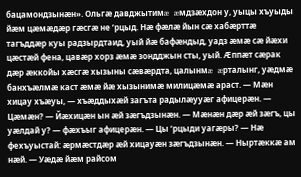бацамондзынæн». Ольгæ давджытимæ æмдзæхдон у, уыцы хъуыды йæм цæмæдæр гæсгæ не ’рцыд. Нæ фæлæ йын сæ хабæрттæ тагъддæр куы радзырдтаид, уый йæ бафæндыд, уадз æмæ сæ йæхи цæстæй фена, цавæр хорз æмæ зондджын сты, уый. Æппæт сæрак дæр æккойы хæсгæ хызыны сæвæрдта, цалынмæ æрталынг, уæдмæ банхъæлмæ каст æмæ йæ хызынимæ милицæмæ араст. — Мæн хицау хъæуы, — хъæддыхæй загъта радылæууæг афицерæн. — Цæмæн? — Йæхицæн ын æй зæгъдзынæн. — Мæнæн дæр æй зæгъ, цы уæлдай у? — фæхъыг афицерæн. — Цы ’рцыди уагæры? — Нæ фехъуыстай: æрмæстдæр æй хицауæн зæгъдзынæн. — Ныртæккæ ам нæй. — Уæдæ йæм райсом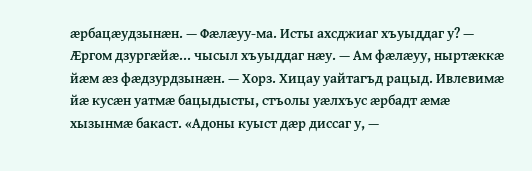æрбацæудзынæн. — Фæлæуу-ма. Исты ахсджиаг хъуыддаг у? — Æргом дзургæйæ... чысыл хъуыддаг нæу. — Ам фæлæуу, ныртæккæ йæм æз фæдзурдзынæн. — Хорз. Хицау уайтагъд рацыд. Ивлевимæ йæ кусæн уатмæ бацыдысты, стъолы уæлхъус æрбадт æмæ хызынмæ бакаст. «Адоны куыст дæр диссаг у, —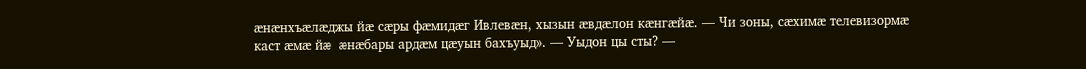æнæнхъæлæджы йæ сæры фæмидæг Ивлевæн, хызын æвдæлон кæнгæйæ. — Чи зоны, сæхимæ телевизормæ каст æмæ йæ æнæбары ардæм цæуын бахъуыд». — Уыдон цы сты? —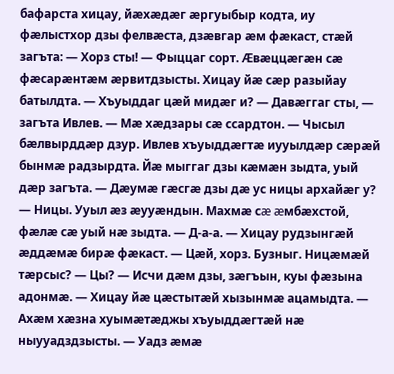бафарста хицау, йæхæдæг æргуыбыр кодта, иу фæлыстхор дзы фелвæста, дзæвгар æм фæкаст, стæй загъта: — Хорз сты! — Фыццаг сорт. Æвæццæгæн сæ фæсарæнтæм æрвитдзысты. Хицау йæ сæр разыйау батылдта. — Хъуыддаг цæй мидæг и? — Давæггаг сты, — загъта Ивлев. — Мæ хæдзары сæ ссардтон. — Чысыл бæлвырддæр дзур. Ивлев хъуыддæгтæ иууылдæр сæрæй бынмæ радзырдта. Йæ мыггаг дзы кæмæн зыдта, уый дæр загъта. — Дæумæ гæсгæ дзы дæ ус ницы архайæг у? — Ницы. Ууыл æз æууæндын. Махмæ сæ æмбæхстой, фæлæ сæ уый нæ зыдта. — Д-а-а. — Хицау рудзынгæй æддæмæ бирæ фæкаст. — Цæй, хорз. Бузныг. Ницæмæй тæрсыс? — Цы? — Исчи дæм дзы, зæгъын, куы фæзына адонмæ. — Хицау йæ цæстытæй хызынмæ ацамыдта. — Ахæм хæзна хуымæтæджы хъуыддæгтæй нæ ныууадздзысты. — Уадз æмæ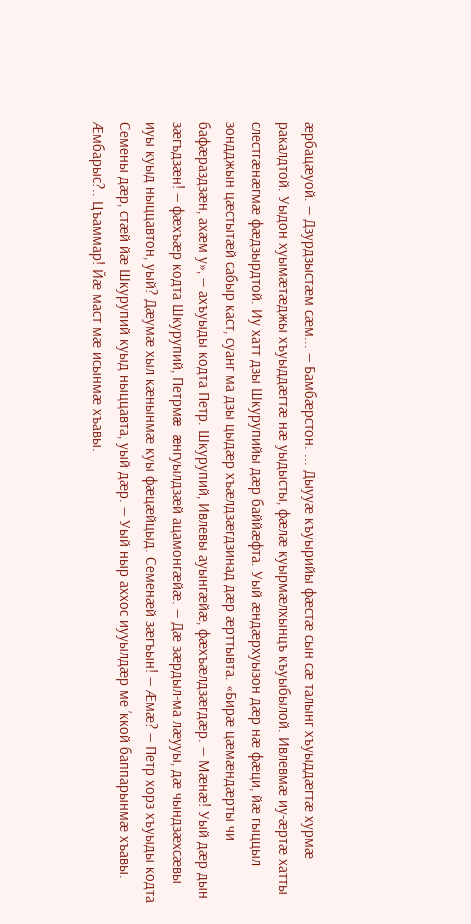æрбацæуой. — Дзурдзыстæм сæм... — Бамбæрстон. ... Дыууæ къуырийы фæстæ сын сæ талынг хъуыддæгтæ хурмæ ракалдтой. Уыдон хуымæтæджы хъуыддæгтæ нæ уыдысты, фæлæ куырмæлхынцъ къуыбылой. Ивлевмæ иу-æртæ хатты слестгæнæгмæ фæдзырдтой. Иу хатт дзы Шкурупийы дæр баййæфта. Уый æндæрхуызон дæр нæ фæци, йæ гыццыл зондджын цæстытæй сабыр каст, суанг ма дзы цыдæр хъæлдзæгдзинад дæр æрттывта. «Бирæ цæмæндæрты чи бафæраздзæн, ахæм у», — ахъуыды кодта Петр. Шкурупий, Ивлевы ауынгæйæ, фæхъæлдзæгдæр. — Мæнæ! Уый дæр дын зæгъдзæн! — фæхъæр кодта Шкурупий, Петрмæ æнгуылдзæй ацамонгæйæ. — Дæ зæрдыл-ма лæууы, дæ чындзæхсæвы иуы куыд ныццавтон, уый? Дæумæ хыл кæнынмæ куы фæцæйцыд. Семенæй зæгъын! — Æмæ? — Петр хорз хъуыды кодта Семены дæр, стæй йæ Шкурупий куыд ныццавта, уый дæр. — Уый ныр аххос иууылдæр ме ’ккой баппарынмæ хъавы. Æмбарыс?.. Цъаммар! Йæ маст мæ исынмæ хъавы.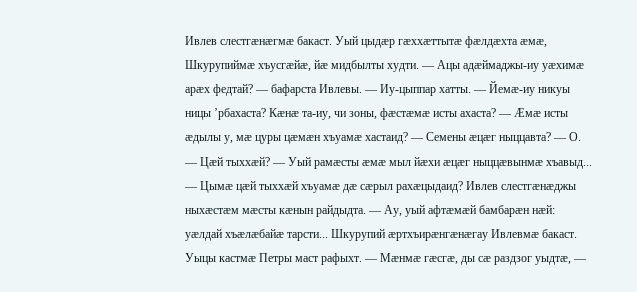Ивлев слестгæнæгмæ бакаст. Уый цыдæр гæххæттытæ фæлдæхта æмæ, Шкурупиймæ хъусгæйæ, йæ мидбылты худти. — Ацы адæймаджы-иу уæхимæ арæх федтай? — бафарста Ивлевы. — Иу-цыппар хатты. — Йемæ-иу никуы ницы ’рбахаста? Кæнæ та-иу, чи зоны, фæстæмæ исты ахаста? — Æмæ исты æдылы у, мæ цуры цæмæн хъуамæ хастаид? — Семены æцæг ныццавта? — О. — Цæй тыххæй? — Уый рамæсты æмæ мыл йæхи æцæг ныццæвынмæ хъавыд... — Цымæ цæй тыххæй хъуамæ дæ сæрыл рахæцыдаид? Ивлев слестгæнæджы ныхæстæм мæсты кæнын райдыдта. — Ау, уый афтæмæй бамбарæн нæй: уæлдай хъæлæбайæ тарсти... Шкурупий æртхъирæнгæнæгау Ивлевмæ бакаст. Уыцы кастмæ Петры маст рафыхт. — Мæнмæ гæсгæ, ды сæ раздзог уыдтæ, —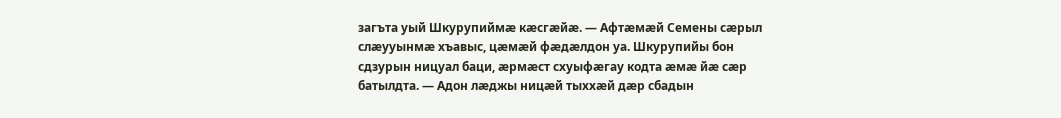загъта уый Шкурупиймæ кæсгæйæ. — Афтæмæй Семены сæрыл слæууынмæ хъавыс, цæмæй фæдæлдон уа. Шкурупийы бон сдзурын ницуал баци, æрмæст схуыфæгау кодта æмæ йæ сæр батылдта. — Адон лæджы ницæй тыххæй дæр сбадын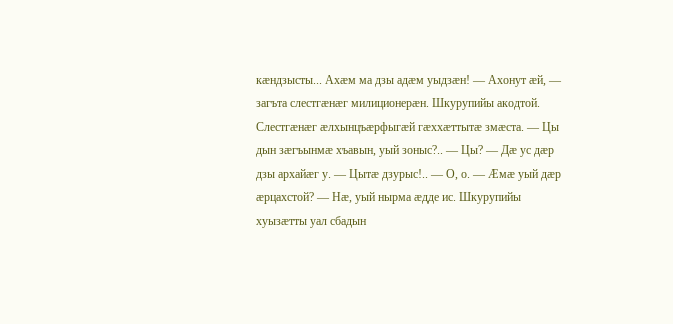кæндзысты... Ахæм ма дзы адæм уыдзæн! — Ахонут æй, — загъта слестгæнæг милиционерæн. Шкурупийы акодтой. Слестгæнæг æлхынцъæрфыгæй гæххæттытæ змæста. — Цы дын зæгъынмæ хъавын, уый зоныс?.. — Цы? — Дæ ус дæр дзы архайæг у. — Цытæ дзурыс!.. — О, о. — Æмæ уый дæр æрцахстой? — Нæ, уый нырма æдде ис. Шкурупийы хуызæтты уал сбадын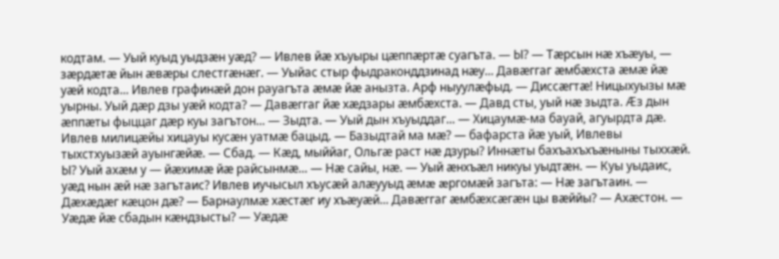кодтам. — Уый куыд уыдзæн уæд? — Ивлев йæ хъуыры цæппæртæ суагъта. — Ы? — Тæрсын нæ хъæуы, — зæрдæтæ йын æвæры слестгæнæг. — Уыйас стыр фыдраконддзинад нæу... Давæггаг æмбæхста æмæ йæ уæй кодта... Ивлев графинæй дон рауагъта æмæ йæ анызта. Арф ныуулæфыд. — Диссæгтæ! Ницыхуызы мæ уырны. Уый дæр дзы уæй кодта? — Давæггаг йæ хæдзары æмбæхста. — Давд сты, уый нæ зыдта. Æз дын æппæты фыццаг дæр куы загътон... — Зыдта. — Уый дын хъуыддаг... — Хицаумæ-ма бауай, агуырдта дæ. Ивлев милицæйы хицауы кусæн уатмæ бацыд. — Базыдтай ма мæ? — бафарста йæ уый, Ивлевы тыхстхуызæй ауынгæйæ. — Сбад. — Кæд, мыййаг, Ольгæ раст нæ дзуры? Иннæты бахъахъхъæныны тыххæй. Ы? Уый ахæм у — йæхимæ йæ райсынмæ... — Нæ сайы, нæ. — Уый æнхъæл никуы уыдтæн. — Куы уыдаис, уæд нын æй нæ загътаис? Ивлев иучысыл хъусæй алæууыд æмæ æргомæй загъта: — Нæ загътаин. — Дæхæдæг кæцон дæ? — Барнаулмæ хæстæг иу хъæуæй... Давæггаг æмбæхсæгæн цы вæййы? — Ахæстон. — Уæдæ йæ сбадын кæндзысты? — Уæдæ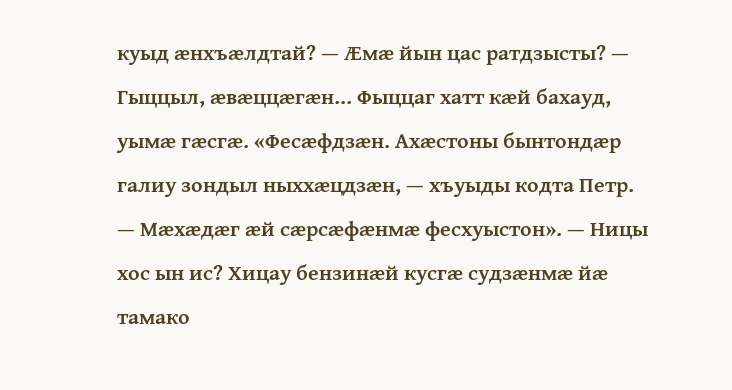куыд æнхъæлдтай? — Æмæ йын цас ратдзысты? — Гыццыл, æвæццæгæн... Фыццаг хатт кæй бахауд, уымæ гæсгæ. «Фесæфдзæн. Ахæстоны бынтондæр галиу зондыл ныххæцдзæн, — хъуыды кодта Петр. — Мæхæдæг æй сæрсæфæнмæ фесхуыстон». — Ницы хос ын ис? Хицау бензинæй кусгæ судзæнмæ йæ тамако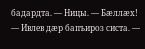бадардта. — Ницы. — Бæллæх! — Ивлев дæр бапъироз систа. —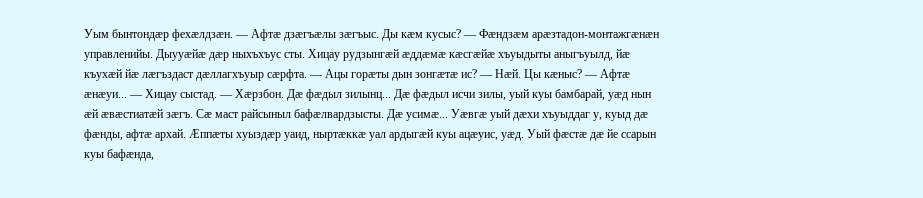Уым бынтондæр фехæлдзæн. — Афтæ дзæгъæлы зæгъыс. Ды кæм кусыс? — Фæндзæм арæзтадон-монтажгæнæн управленийы. Дыууæйæ дæр ныхъхъус сты. Хицау рудзынгæй æддæмæ кæсгæйæ хъуыдыты аныгъуылд, йæ къухæй йæ лæгъздаст дæллагхъуыр сæрфта. — Ацы горæты дын зонгæтæ ис? — Нæй. Цы кæныс? — Афтæ æнæуи... — Хицау сыстад. — Хæрзбон. Дæ фæдыл зилынц... Дæ фæдыл исчи зилы, уый куы бамбарай, уæд нын æй æвæстиатæй зæгъ. Сæ маст райсыныл бафæлвардзысты. Дæ усимæ... Уæвгæ уый дæхи хъуыддаг у, куыд дæ фæнды, афтæ архай. Æппæты хуыздæр уаид, ныртæккæ уал ардыгæй куы ацæуис, уæд. Уый фæстæ дæ йе ссарын куы бафæнда,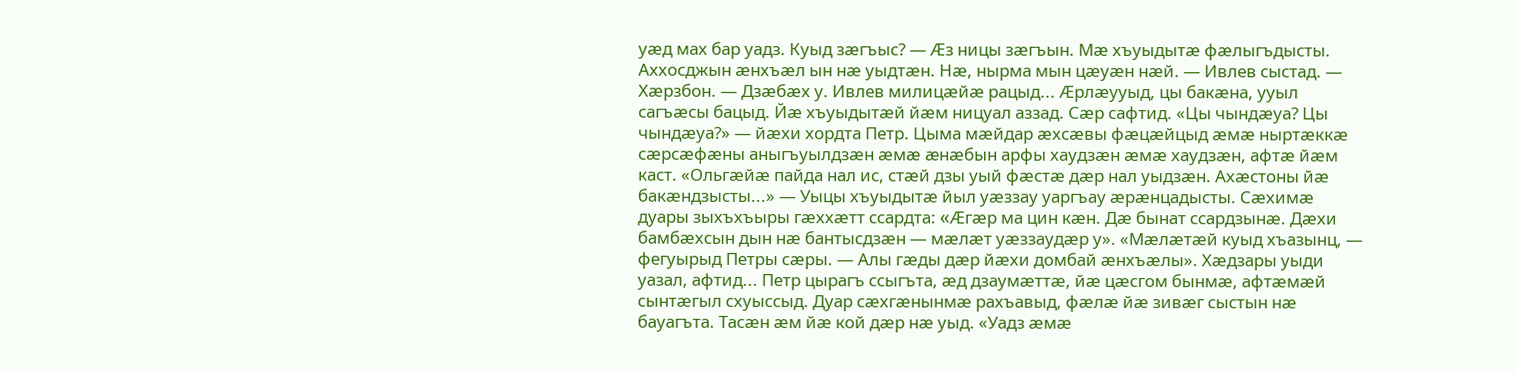уæд мах бар уадз. Куыд зæгъыс? — Æз ницы зæгъын. Мæ хъуыдытæ фæлыгъдысты. Аххосджын æнхъæл ын нæ уыдтæн. Нæ, нырма мын цæуæн нæй. — Ивлев сыстад. — Хæрзбон. — Дзæбæх у. Ивлев милицæйæ рацыд... Æрлæууыд, цы бакæна, ууыл сагъæсы бацыд. Йæ хъуыдытæй йæм ницуал аззад. Сæр сафтид. «Цы чындæуа? Цы чындæуа?» — йæхи хордта Петр. Цыма мæйдар æхсæвы фæцæйцыд æмæ ныртæккæ сæрсæфæны аныгъуылдзæн æмæ æнæбын арфы хаудзæн æмæ хаудзæн, афтæ йæм каст. «Ольгæйæ пайда нал ис, стæй дзы уый фæстæ дæр нал уыдзæн. Ахæстоны йæ бакæндзысты...» — Уыцы хъуыдытæ йыл уæззау уаргъау æрæнцадысты. Сæхимæ дуары зыхъхъыры гæххæтт ссардта: «Æгæр ма цин кæн. Дæ бынат ссардзынæ. Дæхи бамбæхсын дын нæ бантысдзæн — мæлæт уæззаудæр у». «Мæлæтæй куыд хъазынц, — фегуырыд Петры сæры. — Алы гæды дæр йæхи домбай æнхъæлы». Хæдзары уыди уазал, афтид... Петр цырагъ ссыгъта, æд дзаумæттæ, йæ цæсгом бынмæ, афтæмæй сынтæгыл схуыссыд. Дуар сæхгæнынмæ рахъавыд, фæлæ йæ зивæг сыстын нæ бауагъта. Тасæн æм йæ кой дæр нæ уыд. «Уадз æмæ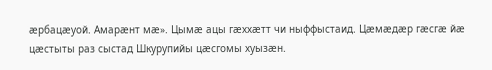æрбацæуой. Амарæнт мæ». Цымæ ацы гæххæтт чи ныффыстаид. Цæмæдæр гæсгæ йæ цæстыты раз сыстад Шкурупийы цæсгомы хуызæн.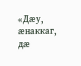«Дæу, æнаккаг, дæ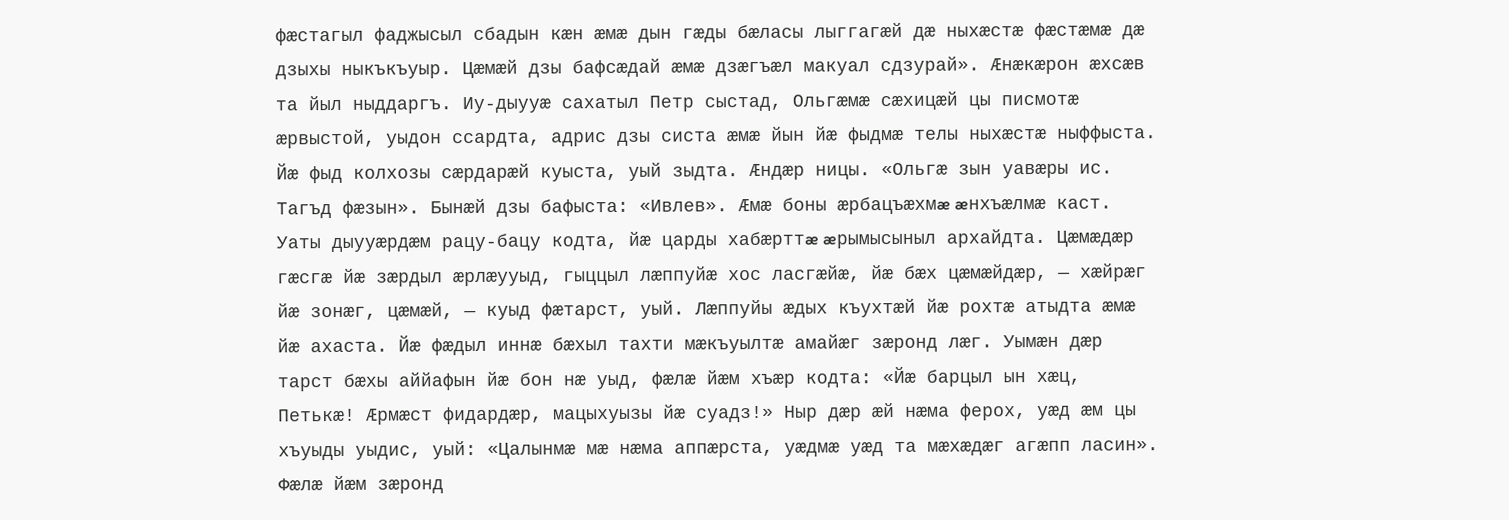фæстагыл фаджысыл сбадын кæн æмæ дын гæды бæласы лыггагæй дæ ныхæстæ фæстæмæ дæ дзыхы ныкъкъуыр. Цæмæй дзы бафсæдай æмæ дзæгъæл макуал сдзурай». Æнæкæрон æхсæв та йыл ныддаргъ. Иу-дыууæ сахатыл Петр сыстад, Ольгæмæ сæхицæй цы писмотæ æрвыстой, уыдон ссардта, адрис дзы систа æмæ йын йæ фыдмæ телы ныхæстæ ныффыста. Йæ фыд колхозы сæрдарæй куыста, уый зыдта. Æндæр ницы. «Ольгæ зын уавæры ис. Тагъд фæзын». Бынæй дзы бафыста: «Ивлев». Æмæ боны æрбацъæхмæ æнхъæлмæ каст. Уаты дыууæрдæм рацу-бацу кодта, йæ царды хабæрттæ æрымысыныл архайдта. Цæмæдæр гæсгæ йæ зæрдыл æрлæууыд, гыццыл лæппуйæ хос ласгæйæ, йæ бæх цæмæйдæр, — хæйрæг йæ зонæг, цæмæй, — куыд фæтарст, уый. Лæппуйы æдых къухтæй йæ рохтæ атыдта æмæ йæ ахаста. Йæ фæдыл иннæ бæхыл тахти мæкъуылтæ амайæг зæронд лæг. Уымæн дæр тарст бæхы аййафын йæ бон нæ уыд, фæлæ йæм хъæр кодта: «Йæ барцыл ын хæц, Петькæ! Æрмæст фидардæр, мацыхуызы йæ суадз!» Ныр дæр æй нæма ферох, уæд æм цы хъуыды уыдис, уый: «Цалынмæ мæ нæма аппæрста, уæдмæ уæд та мæхæдæг агæпп ласин». Фæлæ йæм зæронд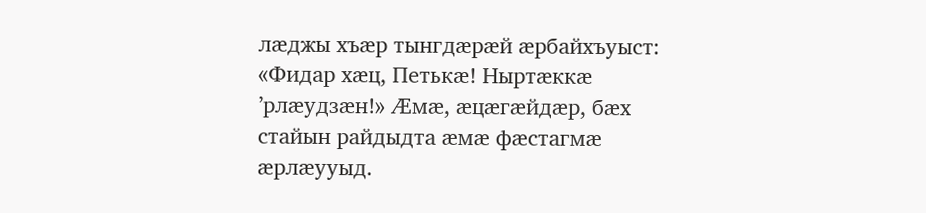лæджы хъæр тынгдæрæй æрбайхъуыст: «Фидар хæц, Петькæ! Ныртæккæ ’рлæудзæн!» Æмæ, æцæгæйдæр, бæх стайын райдыдта æмæ фæстагмæ æрлæууыд.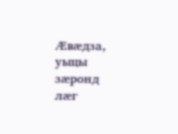Æвæдза, уыцы зæронд лæг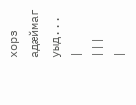хорз адæймаг уыд...
|
|||
|